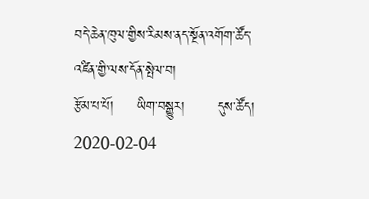བདེ་ཆེན་ཁུལ་གྱིས་རིམས་ནད་སྔོན་འགོག་ཚོད་འཛིན་གྱི་ལས་དོན་སྤེལ་བ།
རྩོམ་པ་པོ།     ཡིག་བསྒྱུར།       དུས་ཚོད།   2020-02-04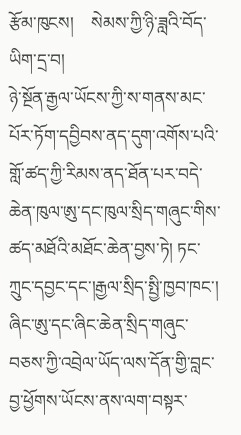རྩོམ་ཁུངས།    སེམས་ཀྱི་ཉི་ཟླའི་བོད་ཡིག་དྲ་བ།
ཉེ་སྔོན་རྒྱལ་ཡོངས་ཀྱི་ས་གནས་མང་པོར་ཏོག་དབྱིབས་ནད་དུག་འགོས་པའི་གློ་ཚད་ཀྱི་རིམས་ནད་ཐོན་པར་བདེ་ཆེན་ཁུལ་ཨུ་དང་ཁུལ་སྲིད་གཞུང་གིས་ཚད་མཐོའི་མཐོང་ཆེན་བྱས་ཏེ། ཏང་ཀྲུང་དབྱང་དང་།རྒྱལ་སྲིད་སྤྱི་ཁྱབ་ཁང་། ཞིང་ཨུ་དང་ཞིང་ཆེན་སྲིད་གཞུང་བཅས་ཀྱི་འབྲེལ་ཡོད་ལས་དོན་གྱི་བླང་བྱ་ཕྱོགས་ཡོངས་ནས་ལག་བསྟར་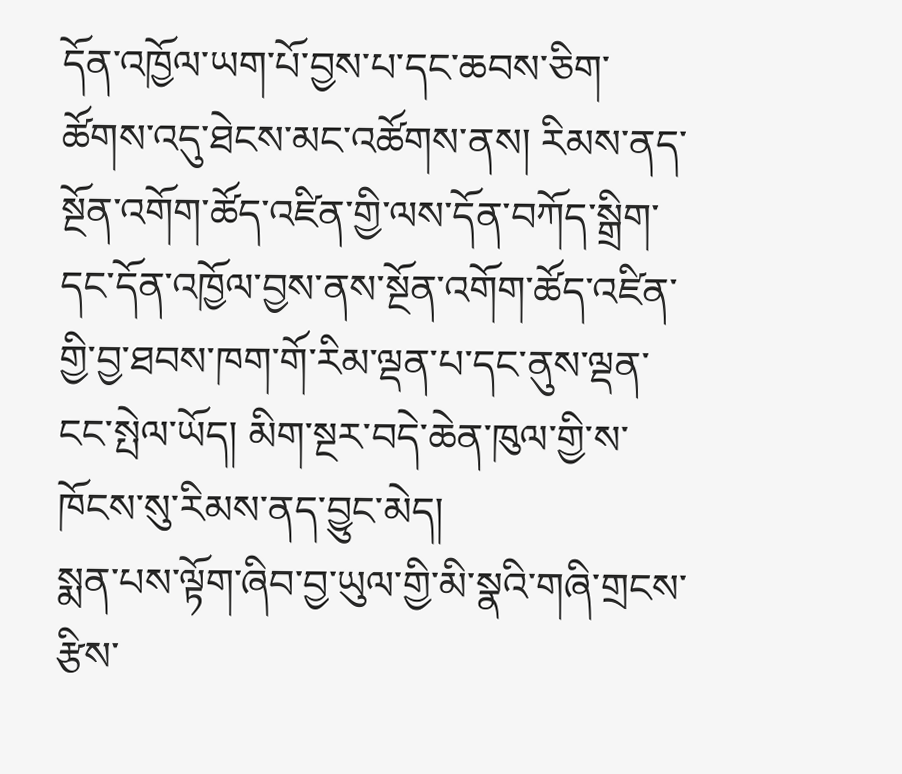དོན་འཁྱོལ་ཡག་པོ་བྱས་པ་དང་ཆབས་ཅིག་ཚོགས་འདུ་ཐེངས་མང་འཚོགས་ནས། རིམས་ནད་སྔོན་འགོག་ཚོད་འཛིན་གྱི་ལས་དོན་བཀོད་སྒྲིག་དང་དོན་འཁྱོལ་བྱས་ནས་སྔོན་འགོག་ཚོད་འཛིན་གྱི་བྱ་ཐབས་ཁག་གོ་རིམ་ལྡན་པ་དང་ནུས་ལྡན་ངང་སྤེལ་ཡོད། མིག་སྔར་བདེ་ཆེན་ཁུལ་གྱི་ས་ཁོངས་སུ་རིམས་ནད་བྱུང་མེད།
སྨན་པས་ལྟོག་ཞིབ་བྱ་ཡུལ་གྱི་མི་སྣའི་གཞི་གྲངས་རྩིས་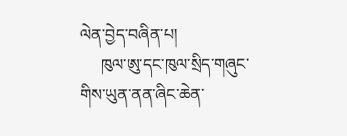ལེན་བྱེད་བཞིན་པ།
     ཁུལ་ཨུ་དང་ཁུལ་སྲིད་གཞུང་གིས་ཡུན་ནན་ཞིང་ཆེན་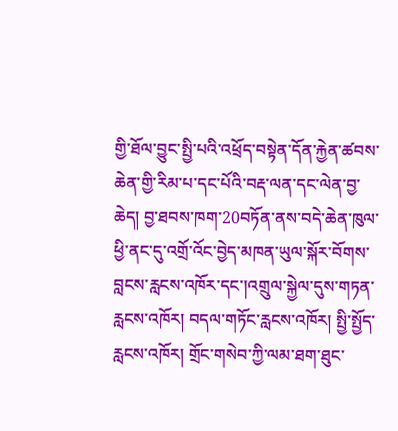གྱི་ཐོལ་བྱུང་སྤྱི་པའི་འཕྲོད་བསྟེན་དོན་རྐྱེན་ཚབས་ཆེན་གྱི་རིམ་པ་དང་པོའི་བརྡ་ལན་དང་ལེན་བྱ་ཆེད། བྱ་ཐབས་ཁག་20བཏོན་ནས་བདེ་ཆེན་ཁུལ་ཕྱི་ནང་དུ་འགྲོ་འོང་བྱེད་མཁན་ཡུལ་སྐོར་བོགས་བླངས་རླངས་འཁོར་དང་།འགྲུལ་སྐྱེལ་དུས་གཏན་རླངས་འཁོར། བདལ་གཏོང་རླངས་འཁོར། སྤྱི་སྤྱོད་རླངས་འཁོར། གྲོང་གསེབ་ཀྱི་ལམ་ཐག་ཐུང་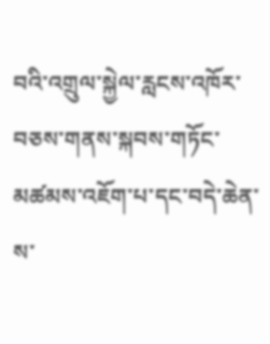བའི་འགྲུལ་སྐྱེལ་རླངས་འཁོར་བཅས་གནས་སྐབས་གཏོང་མཚམས་འཇོག་པ་དང་བདེ་ཆེན་ས་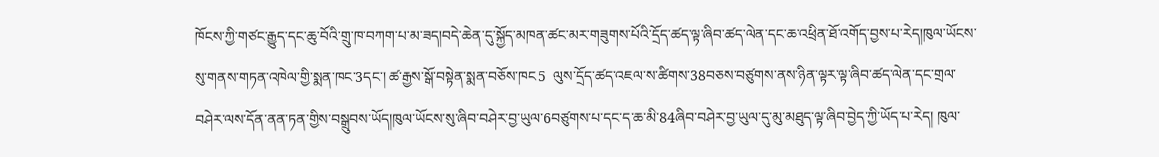ཁོངས་ཀྱི་གཙང་རྒྱུད་དང་ཆུ་བོའི་གྲུ་ཁ་བཀག་པ་མ་ཟད།བདེ་ཆེན་དུ་སྐྱོད་མཁན་ཚང་མར་གཟུགས་པོའི་དྲོད་ཚད་ལྟ་ཞིབ་ཚད་ལེན་དང་ཆ་འཕྲིན་ཐོ་འགོད་བྱས་པ་རེད།ཁུལ་ཡོངས་སུ་གནས་གཏན་འཁེལ་གྱི་སྨན་ཁང་3དང་། ཚ་རྒྱས་སྒོ་བསྟེན་སྨན་བཅོས་ཁང5  ལུས་དྲོད་ཚད་འཇལ་ས་ཚིགས་38བཅས་བཙུགས་ནས་ཉིན་ལྟར་ལྟ་ཞིབ་ཚད་ལེན་དང་གྲལ་བཤེར་ལས་དོན་ནན་ཏན་གྱིས་བསྒྲུབས་ཡོད།ཁུལ་ཡོངས་སུ་ཞིབ་བཤེར་བྱ་ཡུལ་6བཙུགས་པ་དང་ད་ཆ་མི་84ཞིབ་བཤེར་བྱ་ཡུལ་དུ་མུ་མཐུད་ལྟ་ཞིབ་བྱེད་ཀྱི་ཡོད་པ་རེད། ཁུལ་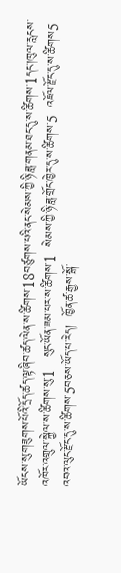ཡོངས་སུ་གཟུགས་པོའི་དྲོད་ཚད་ལྟ་ཞིབ་ཚད་ལེན་ས་ཚིགས་18བཙུགས་པའི་ནང་སེམས་ཀྱི་ཉི་ཟླ་གནམ་ཐང་དུ་ས་ཚིགས་1དང་།ཁུལ་རླངས་འཁོར་འགྲུལ་སྐྱེལ་ས་ཚིགས་སུ་1   སུང་ཡོན་ཟམ་པར་ས་ཚིགས་1  སེམས་ཀྱི་ཉི་ཟླ་གྲོང་ཁྱེར་དུ་ས་ཚིགས་5  འཇོལ་རྫོང་དུ་ས་ཚིགས5  འབའ་ལུང་རྫོང་དུ་ས་ཚིགས་5བཅས་ཡོད་པ་རེད།  ཁྱོན་ཚ་རྒྱས་སྒོ་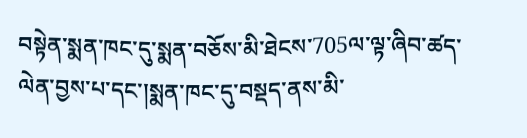བསྟེན་སྨན་ཁང་དུ་སྨན་བཅོས་མི་ཐེངས་705ལ་ལྟ་ཞིབ་ཚད་ལེན་བྱས་པ་དང་།སྨན་ཁང་དུ་བསྡད་ནས་མི་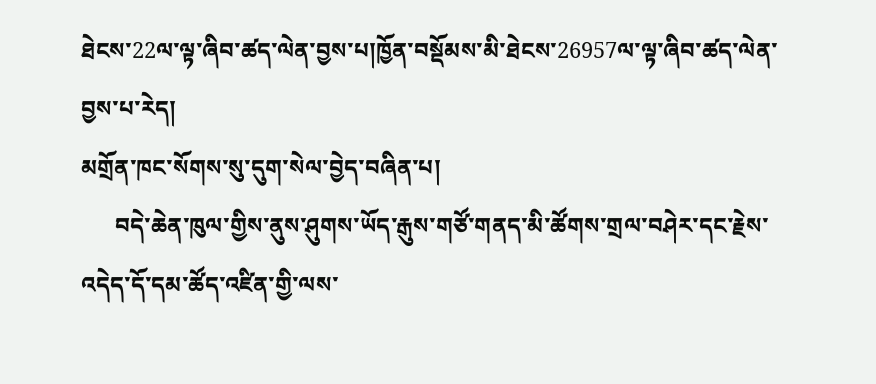ཐེངས་22ལ་ལྟ་ཞིབ་ཚད་ལེན་བྱས་པ།ཁྱོན་བསྡོམས་མི་ཐེངས་26957ལ་ལྟ་ཞིབ་ཚད་ལེན་བྱས་པ་རེད།
མགྲོན་ཁང་སོགས་སུ་དུག་སེལ་བྱེད་བཞིན་པ།
      བདེ་ཆེན་ཁུལ་གྱིས་ནུས་ཤུགས་ཡོད་རྒུས་གཙོ་གནད་མི་ཚོགས་གྲལ་བཤེར་དང་རྗེས་འདེད་དོ་དམ་ཚོད་འཛིན་གྱི་ལས་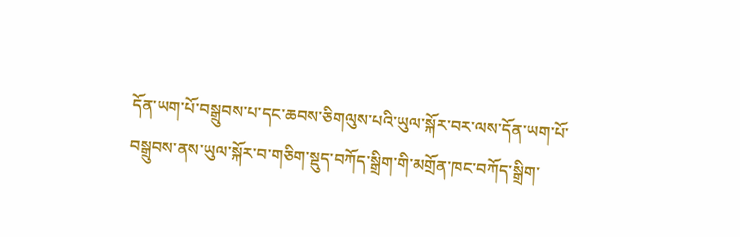དོན་ཡག་པོ་བསྒྲུབས་པ་དང་ཆབས་ཅིགལུས་པའི་ཡུལ་སྐོར་བར་ལས་དོན་ཡག་པོ་བསྒྲུབས་ནས་ཡུལ་སྐོར་བ་གཅིག་སྡུད་བཀོད་སྒྲིག་གི་མགྲོན་ཁང་བཀོད་སྒྲིག་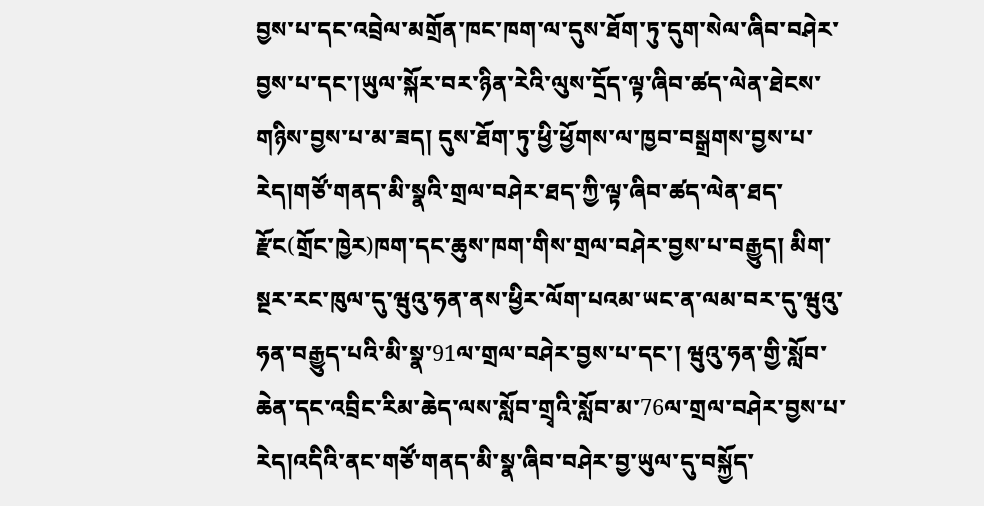བྱས་པ་དང་འབྲེལ་མགྲོན་ཁང་ཁག་ལ་དུས་ཐོག་ཏུ་དུག་སེལ་ཞིབ་བཤེར་བྱས་པ་དང་།ཡུལ་སྐོར་བར་ཉིན་རེའི་ལུས་དྲོད་ལྟ་ཞིབ་ཚད་ལེན་ཐེངས་གཉིས་བྱས་པ་མ་ཟད། དུས་ཐོག་ཏུ་ཕྱི་ཕྱོགས་ལ་ཁྱབ་བསྒྲགས་བྱས་པ་རེད།གཙོ་གནད་མི་སྣའི་གྲལ་བཤེར་ཐད་ཀྱི་ལྟ་ཞིབ་ཚད་ལེན་ཐད་རྫོང(གྲོང་ཁྱེར)ཁག་དང་ཆུས་ཁག་གིས་གྲལ་བཤེར་བྱས་པ་བརྒྱུད། མིག་སྔར་རང་ཁུལ་དུ་ཝུའུ་ཧན་ནས་ཕྱིར་ལོག་པའམ་ཡང་ན་ལམ་བར་དུ་ཝུའུ་ཧན་བརྒྱུད་པའི་མི་སྣ་91ལ་གྲལ་བཤེར་བྱས་པ་དང་། ཝུའུ་ཧན་གྱི་སློབ་ཆེན་དང་འབྲིང་རིམ་ཆེད་ལས་སློབ་གྲྭའི་སློབ་མ་76ལ་གྲལ་བཤེར་བྱས་པ་རེད།འདིའི་ནང་གཙོ་གནད་མི་སྣ་ཞིབ་བཤེར་བྱ་ཡུལ་དུ་བསྐྱོད་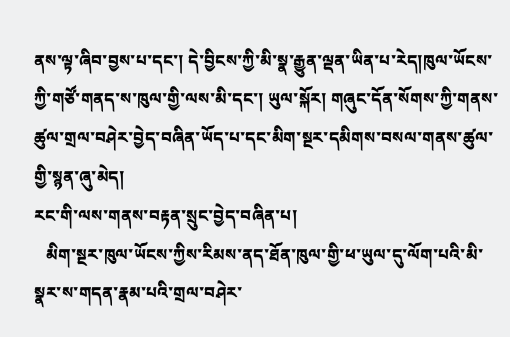ནས་ལྟ་ཞིབ་བྱས་པ་དང་། དེ་བྱིངས་ཀྱི་མི་སྣ་རྒྱུན་ལྡན་ཡིན་པ་རེད།ཁུལ་ཡོངས་ཀྱི་གཙོ་གནད་ས་ཁུལ་གྱི་ལས་མི་དང་། ཡུལ་སྐོར། གཞུང་དོན་སོགས་ཀྱི་གནས་ཚུལ་གྲལ་བཤེར་བྱེད་བཞིན་ཡོད་པ་དང་མིག་སྔར་དམིགས་བསལ་གནས་ཚུལ་གྱི་སྙན་ཞུ་མེད།
རང་གི་ལས་གནས་བརྟན་སྲུང་བྱེད་བཞིན་པ།
   མིག་སྔར་ཁུལ་ཡོངས་ཀྱིས་རིམས་ནད་ཐོན་ཁུལ་གྱི་ཕ་ཡུལ་དུ་ལོག་པའི་མི་སྣར་ས་གདན་རྣམ་པའི་གྲལ་བཤེར་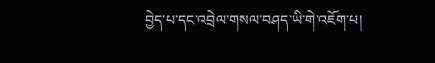བྱེད་པ་དང་འབྲེལ་གསལ་བཤད་ཡི་གེ་འཇོག་པ།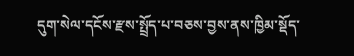དུག་སེལ་དངོས་རྫས་སྤྲོད་པ་བཅས་བྱས་ནས་ཁྱིམ་སྡོད་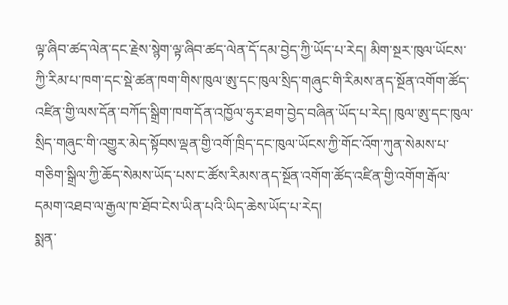ལྟ་ཞིབ་ཚད་ལེན་དང་རྗེས་སྙེག་ལྟ་ཞིབ་ཚད་ལེན་དོ་དམ་བྱེད་ཀྱི་ཡོད་པ་རེད། མིག་སྔར་ཁུལ་ཡོངས་ཀྱི་རིམ་པ་ཁག་དང་སྡེ་ཚན་ཁག་གིས་ཁུལ་ཨུ་དང་ཁུལ་སྲིད་གཞུང་གི་རིམས་ནད་སྔོན་འགོག་ཚོད་འཛིན་གྱི་ལས་དོན་བཀོད་སྒྲིག་ཁག་དོན་འཁྱོལ་ཧུར་ཐག་བྱེད་བཞིན་ཡོད་པ་རེད། ཁུལ་ཨུ་དང་ཁུལ་སྲིད་གཞུང་གི་འགྱུར་མེད་སྟོབས་ལྡན་གྱི་འགོ་ཁྲིད་དང་ཁུལ་ཡོངས་ཀྱི་གོང་འོག་ཀུན་སེམས་པ་གཅིག་སྒྲིལ་ཀྱི་ཆོད་སེམས་ཡོད་པས་ང་ཚོས་རིམས་ནད་སྔོན་འགོག་ཚོད་འཛིན་གྱི་འགོག་རྒོལ་དམག་འཐབ་ལ་རྒྱལ་ཁ་ཐོབ་ངེས་ཡིན་པའི་ཡིད་ཆེས་ཡོད་པ་རེད།
སྨན་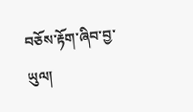བཅོས་རྟོག་ཞིབ་བྱ་ཡུལ།